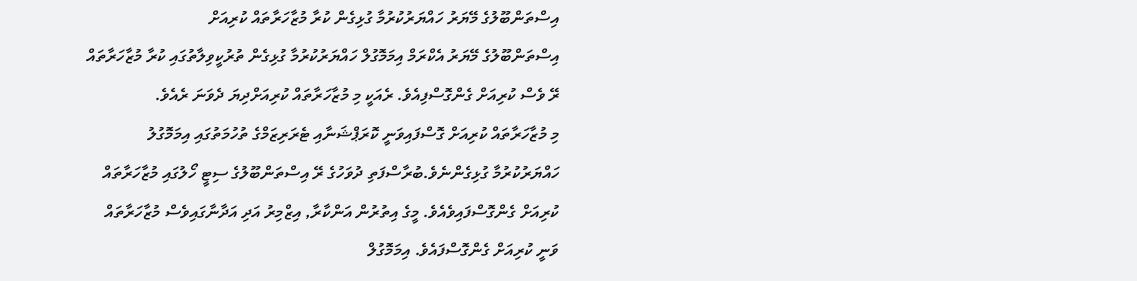އިސްތަންބޫލުގެ މޭޔަރު ހައްޔަރުކުރުމާ ގުޅިގެން ކުރާ މުޒާހަރާތައް ކުރިއަށް
އިސްތަންބޫލުގެ މޭޔަރު އެކްރަމް އިމަމޮގުލް ހައްޔަރުކުރުމާ ގުޅިގެން ތުރުކީވިލާތުގައި ކުރާ މުޒާހަރާތައް ރޭ ވެސް ކުރިއަށް ގެންގޮސްފިއެވެ. ރެއަކީ މި މުޒާހަރާތައް ކުރިއަށްދިޔަ ދެވަނަ ރެއެވެ.
މި މުޒާހަރާތައް ކުރިއަށް ގޮސްފައިވަނީ ކޮރަޕްޝަނާއި ޓެރަރިޒަމްގެ ތުހުމަތުގައި އިމަމޮގުލު ހައްޔަރުކުރުމާ ގުޅިގެންނެވެ.ބުރާސްފަތި ދުވަހުގެ ރޭ އިސްތަންބޫލުގެ ސިޓީ ހޯލުގައި މުޒާހަރާތައް ކުރިއަށް ގެންގޮސްފައިވެއެވެ. މީގެ އިތުރުން އަންކާރާ, އިޒްމިރު އަދި އަދާނާގައިވެސް މުޒާހަރާތައް ވަނީ ކުރިއަށް ގެންގޮސްފައެވެ. އިމަމޮގުލް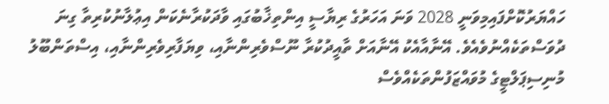ހައްޔަރުކޮށްފައިމިވަނީ 2028 ވަނަ އަހަރުގެ ރިޔާސީ އިންތިޚާބުގައި ވާދަކުރާނެކަން އިޢުލާނުކުރިތާ ގިނަ ދުވަސްތަކެއްނުވެއެވެ. އޭނާއާއެކު އޭނާއަށް ތާއީދުކުރާ ނޫސްވެރިންނާއި، ވިޔަފާރިވެރިންނާއި، އިސްތަންބޫލު މުނިސިޕަލްޓީގެ މުވައްޒަފުންތަކެއްވެސް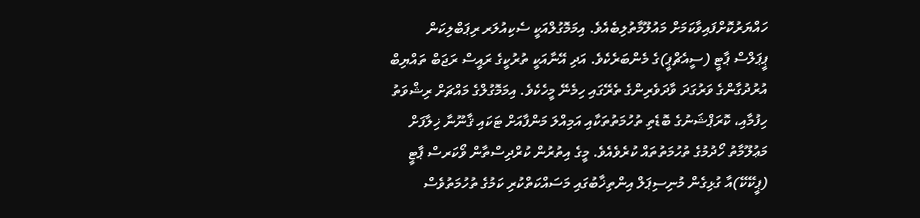ހައްޔަރުކޮށްފައިވާކަމަށް މައުލޫމާތުލިބެއެވެ. އިމަމޮގުލްއަކީ ސެކިއުލަރ ރިޕަބްލިކަން ޕީޕަލްސް ޕާޓީ (ސީއެޗްޕީ)ގެ މެންބަރެކެވެ. އަދި އޭނާއަކީ ތުރުކީގެ ރައީސް ރަޖަބް ތައްޔިބް އުރުދުގާންގެ ވަރުގަދަ ވާދަވެރިންގެ ތެރޭގައި ހިމެނޭ މީހެކެވެ. އިމަމޮގުލްގެ މައްޗަށް ރިޝްވަތު ހިފުމާއި، ކޮރަޕްޝަނުގެ ބޮޑެތި ތުހުމަތުތަކާއި އަމިއްލަ މަންފާއަށް ޓަކައި ޤާނޫނާ ޚިލާފަށް މަޢުލޫމާތު ހޯދުމުގެ ތުހުމަތުތައް ކުރެވެއެވެ. މީގެ އިތުރުން ކުރްދިސްތާން ވޯކަރސް ޕާޓީ (ޕީކޭކޭ)އާ ގުޅިގެން މުނިސިޕަލް އިންތިޚާބުގައި މަސައްކަތްކުރި ކަމުގެ ތުހުމަތުވެސް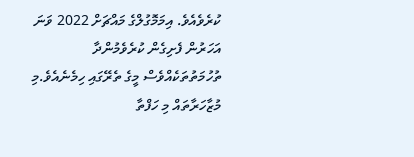ކުރެވެއެވެ. އިމަމޮގުލްގެ މައްޗަށް 2022 ވަނަ އަހަރުން ފެށިގެން ކުރެވެމުންދާ ތުހުމަތުތަކެއްވެސް މީގެ ތެރޭގައި ހިމެނެއެވެ.މި މުޒާހަރާތައް މި ހަފްތާ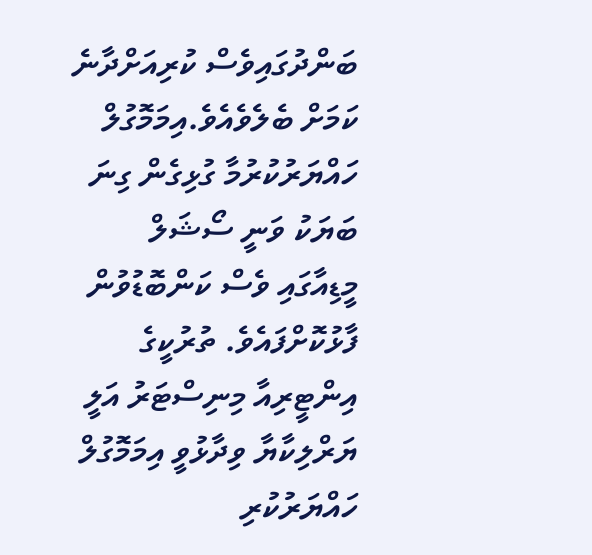ބަންދުގައިވެސް ކުރިއަށްދާނެ ކަމަށް ބެލެވެއެވެ.އިމަމޮގުލް ހައްޔަރުކުރުމާ ގުޅިގެން ގިނަ ބަޔަކު ވަނީ ސޯޝަލް މީޑިއާގައި ވެސް ކަންބޮޑުވުން ފާޅުކޮށްފައެވެ. ތުރުކީގެ އިންޓީރިއާ މިނިސްޓަރު އަލީ ޔަރްލިކާޔާ ވިދާޅުވީ އިމަމޮގުލް ހައްޔަރުކުރި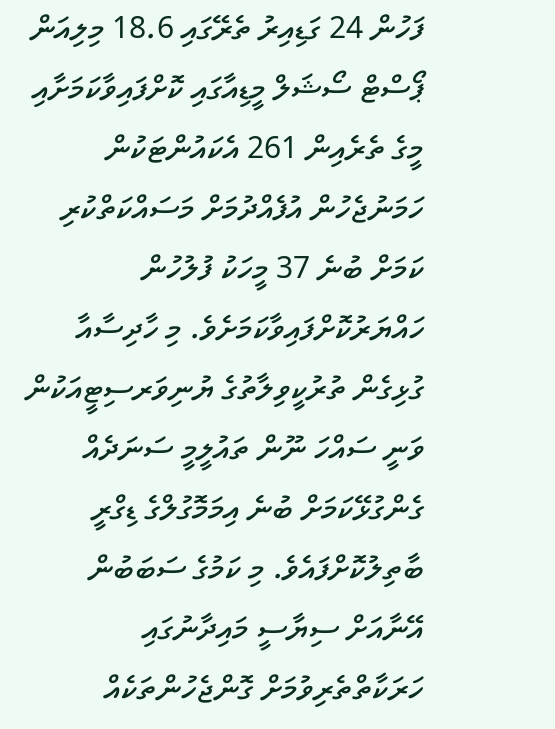ފަހުން 24 ގަޑިއިރު ތެރޭގައި 18.6 މިލިއަން ޕޯސްޓް ސޯޝަލް މީޑިއާގައި ކޮށްފައިވާކަމަށާއި މީގެ ތެރެއިން 261 އެކައުންޓަކުން ހަމަނުޖެހުން އުފެއްދުމަށް މަސައްކަތްކުރި ކަމަށް ބުނެ 37 މީހަކު ފުލުހުން ހައްޔަރުކޮށްފައިވާކަމަށެވެ. މި ހާދިސާއާ ގުޅިގެން ތުރުކީވިލާތުގެ ޔުނިވަރސިޓީއަކުން ވަނީ ސައްހަ ނޫން ތައުލީމީ ސަނަދެއް ގެންގުޅޭކަމަށް ބުނެ އިމަމޮގުލްގެ ޑިގްރީ ބާތިލުކޮށްފައެވެ. މި ކަމުގެ ސަބަބުން އޭނާއަށް ސިޔާސީ މައިދާނުގައި ހަރަކާތްތެރިވުމަށް ގޮންޖެހުންތަކެއް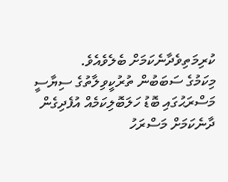ކުރިމަތިވެދާނެކަމަށް ބެލެވެއެވެ.
މިކަމުގެ ސަބަބުން ތުރުކީވިލާތުގެ ސިޔާސީ މަސްރަޙުގައި ބޮޑު ހަލަބޮލިކަމެއް އުފެދިގެން ދާނެކަމަށް މަސްރަހު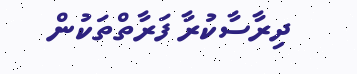ދިރާސާކުރާ ފަރާތްތަކުން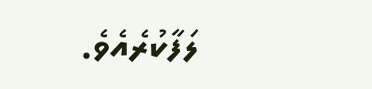ލަފާކުރެއެވެ.